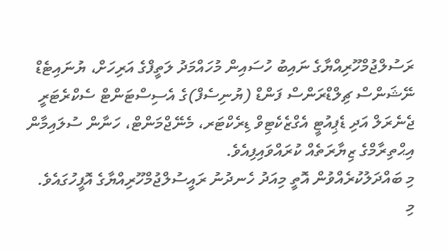ރަސުލްޖުމްހޫރިއްޔާގެ ނައިބު ހުސައިން މުހައްމަދު ލަތީފްގެ އަރިހަށް، ޔުނައިޓެޑް ނޭޝަންސް ޗިލްޑްރަންސް ފަންޑް (ޔުނިސެފް)ގެ އެސިސްޓަންޓް ސެކްރެޓަރީ ޖެނެރަލް އަދި ޑެޕިއުޓީ އެގްޒެކެޓިވް ޑިރެކްޓަރ، މެނޭޖްމަންޓް، ހަނާން ސުލައިމާން އިޙްތިރާމްގެ ޒިޔާރަތެއް ކުރައްވައިފިއެވެ.
މި ބައްދަލުކުރެއްވުން އޮތީ މިއަދު ހެނދުނު ރައީސުލްޖުމްހޫރިއްޔާގެ އޮފީހުގައެވެ.
މި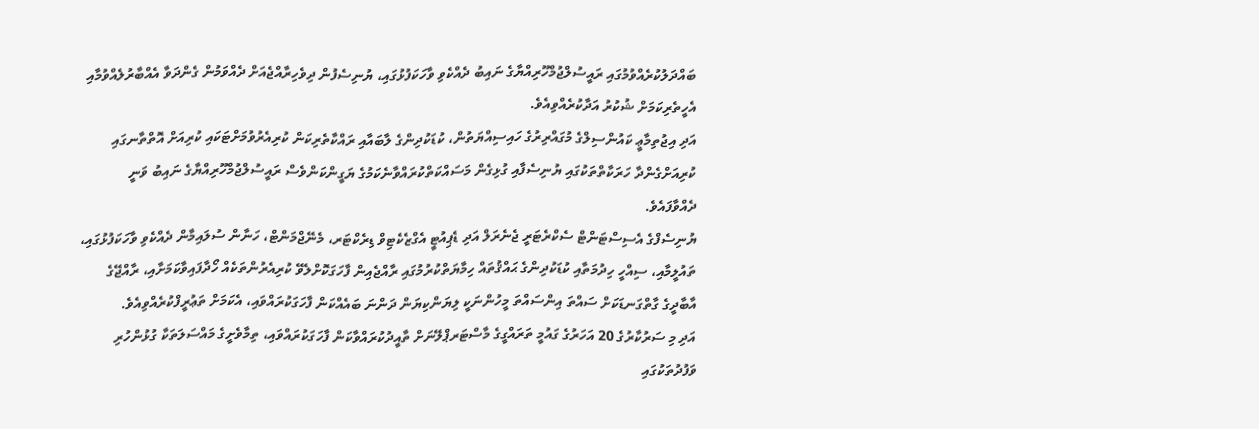ބައްދަލުކުރެއްވުމުގައި ރައީސުލްޖުމްހޫރިއްޔާގެ ނައިބު ދެއްކެވި ވާހަކަފުޅުގައި، ޔުނިސެފުން ދިވެހިރާއްޖެއަށް ދެއްވަމުން ގެންދަވާ އެއްބާރުލެއްވުމާއި އެހީތެރިކަމަށް ޝުކުރު އަދާކުރެއްވިއެވެ.
އަދި އިޖުތިމާޢީ ކައުންސިލްގެ މުގައްރިރުގެ ހައިސިއްޔަތުން، ކުޑަކުދިންގެ ލާބައާއި ރައްކާތެރިކަން ކުރިއެރުވުމަށްޓަކައި ކުރިއަށް އޮތްތާނގައި ކުރިއަށްގެންދާ ހަރަކާތްތަކުގައި ޔުނިސެފާއި ގުޅިގެން މަސައްކަތްކުރައްވާނެކަމުގެ ޔަގީންކަންވެސް ރައީސުލްޖުމްހޫރިއްޔާގެ ނައިބު ވަނީ ދެއްވާފައެވެ.
ޔުނިސެފްގެ އެސިސްޓަންޓް ސެކްރެޓަރީ ޖެނެރަލް އަދި ޑެޕިއުޓީ އެގްޒެކެޓިވް ޑިރެކްޓަރ، މެނޭޖްމަންޓް، ހަނާން ސުލައިމާން ދެއްކެވި ވާހަކަފުޅުގައި، ތައުލީމާއި، ސިއްހީ ހިދުމަތާއި ކުޑަކުދިންގެ ޙައްޤުތައް ހިމާޔަތްކުރުމުގައި ރާއްޖެއިން ފާހަގަކޮށްލެވޭ ކުރިއެރުންތަކެއް ހޯދާފައިވާކަމަށާއި، ރާއްޖޭގެ އާބާދީގެ ގާތްގަނޑަކަށް ސައްތަ އިންސައްތަ މީހުންނަކީ ލިޔަންކިޔަން ދަންނަ ބައެއްކަން ފާހަގަކުރައްވައި، އެކަމަށް ތަޢުރީފްކުރެއްވިއެވެ.
އަދި މި ސަރުކާރުގެ 20 އަހަރުގެ ގައުމީ ތަރައްގީގެ މާސްޓަރޕްލޭނަށް ތާއީދުކުރައްވާކަން ފާހަގަކުރައްވައި، ތިމާވެށީގެ މައްސަލަތަކާ ގުޅުންހުރި ވަފުދުތަކުގައި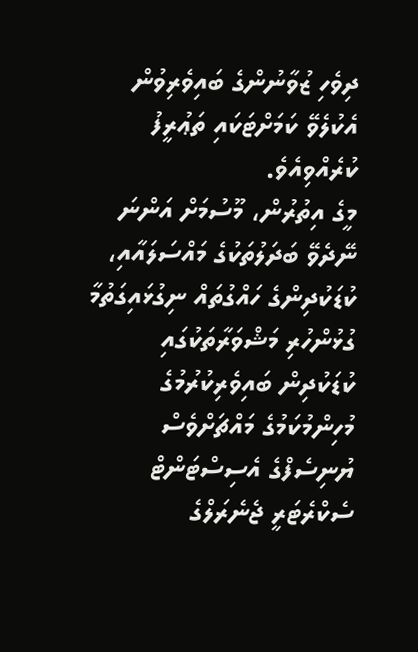ދިވެހި ޒުވާނުންގެ ބައިވެރިވުން އެކުލެވޭ ކަމަށްޓަކައި ތަޢުރީފު ކުރެއްވިއެވެ.
މީގެ އިތުރުން، މޫސުމަށް އަންނަ ނޭދެވޭ ބަދަލުތަކުގެ މައްސަލައާއި، ކުޑަކުދިންގެ ހައްގުތައް ނިގުޅައިގަތުމާ ގުޅުންހުރި މަޝްވަރާތަކުގައި ކުޑަކުދިން ބައިވެރިކުރުމުގެ މުހިންމުކަމުގެ މައްޗަށްވެސް ޔުނިސެފްގެ އެސިސްޓަންޓް ސެކްރެޓަރީ ޖެނެރަލްގެ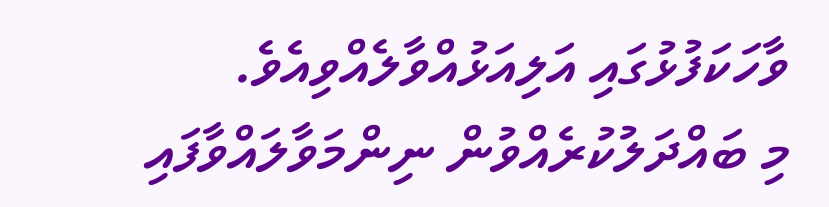ވާހަކަފުޅުގައި އަލިއަޅުއްވާލެއްވިއެވެ.
މި ބައްދަލުކުރެއްވުން ނިންމަވާލައްވާފައި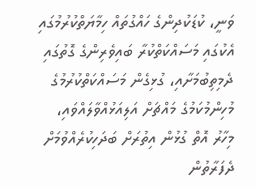ވަނީ، ކުޑަކުދިންގެ ހައްގުތައް ހިމާޔަތްކުރުމުގައި އެކުގައި މަސައްކަތްކުރާ ބައިވެރިންގެ ގޮތުގައި ދެމިތިބުމަށާއި، ގުޅިގެން މަސައްކަތްކުރުމުގެ މުހިންމުކަމުގެ މައްޗަށް އަލިއަޅުއްވާލައްވައި، މިހާރު އޮތް ގުޅުން އިތުރަށް ބަދަހިކުރެއްވުމަށް ދެފަރާތުން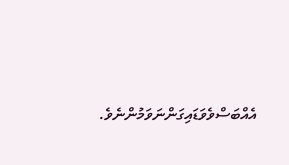އެއްބަސްވެވަޑައިގަންނަވަމުންނެވެ.